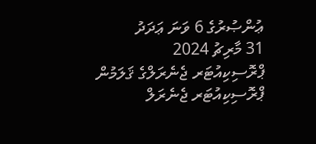ޢުންޞުރުގެ 6 ވަނަ ޢަދަދު
31 މާރިޗު 2024
ޕްރޮސިކިއުޓަރ ޖެނެރަލްގެ ޤަލަމުން
ޕްރޮސިކިއުޓަރ ޖެނެރަލް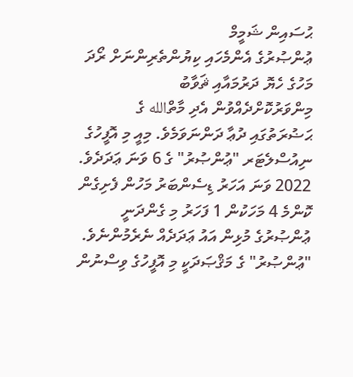ޙުސައިން ޝަމީމް
ޢުންޞުރުގެ އެންމެހައި ކިޔުންތެރިންނަށް ރޯދަ މަހުގެ ހެޔޮ ދަރުމައާއި ޘަވާބު މިންވަރުކޮށްދެއްވުން އެދި މާތްالله ގެ ޙަޟުރަތުގައި ދުޢާ ދަންނަވަމެވެ. މިއީ މި އޮފީހުގެ ނިއުސްލެޓަރ "ޢުންޞުރު" ގެ 6 ވަނަ ޢަދަދެވެ. 2022 ވަނަ އަހަރު ޑިސެންބަރު މަހުން ފެށިގެން ކޮންމެ 4 މަހަކުން 1 ފަހަރު މި ގެންދަނީ ޢުންޞުރުގެ މުޅިން އައު ޢަދަދެއް ނެރެމުންނެވެ. "ޢުންޞުރު" ގެ މަޤްޞަދަކީ މި އޮފީހުގެ ވިސްނުން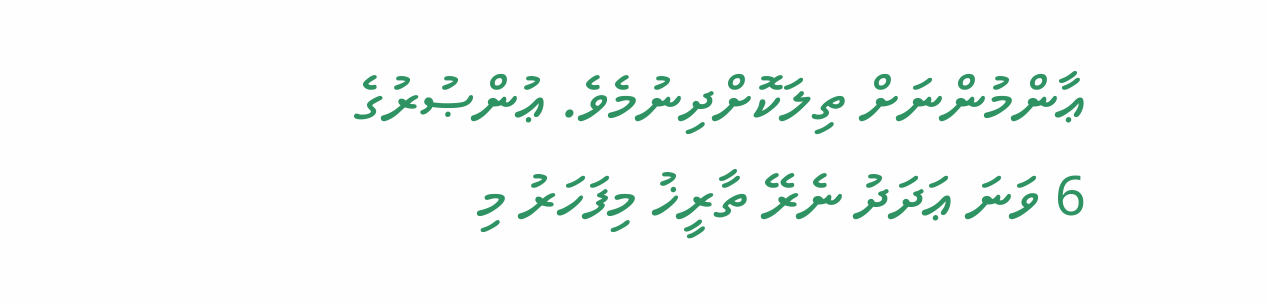ޢާންމުންނަށް ތިލަކޮށްދިނުމެވެ. ޢުންޞުރުގެ 6 ވަނަ ޢަދަދު ނެރޭ ތާރީޚު މިފަހަރު މި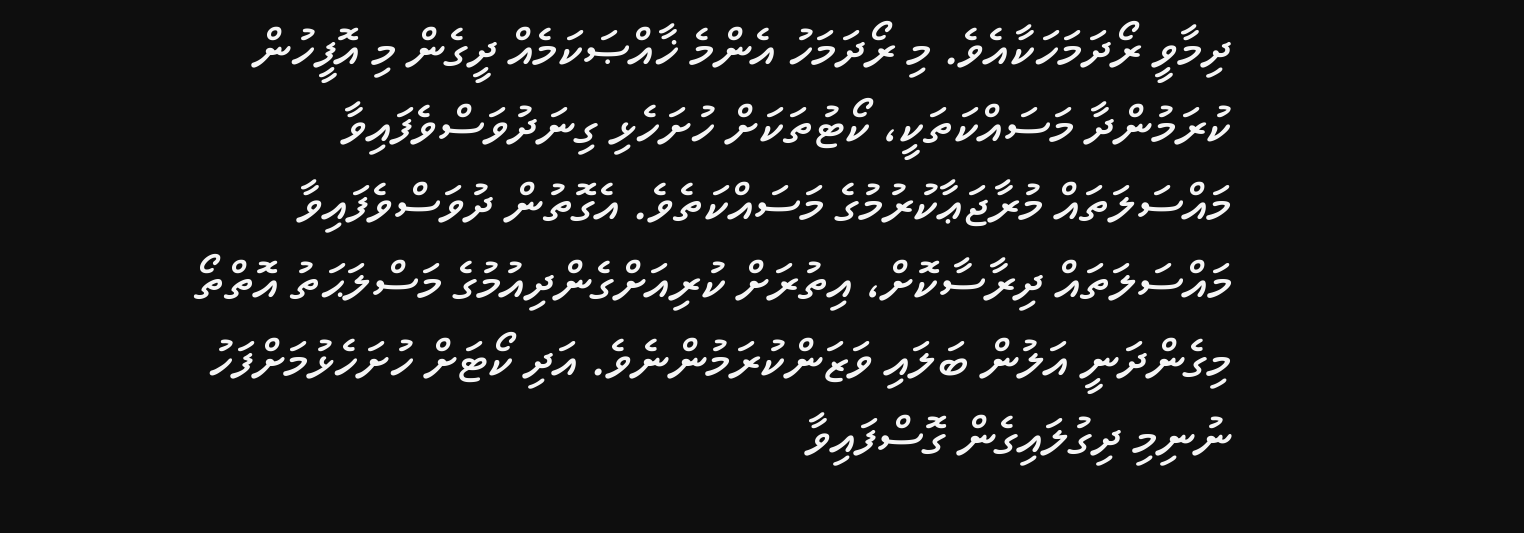ދިމާވީ ރޯދަމަހަކާއެވެ. މި ރޯދަމަހު އެންމެ ޚާއްޞަކަމެއް ދީގެން މި އޮފީހުން ކުރަމުންދާ މަސައްކަތަކީ، ކޯޓުތަކަށް ހުށަހެޅި ގިނަދުވަސްވެފައިވާ މައްސަލަތައް މުރާޖަޢާކުރުމުގެ މަސައްކަތެވެ. އެގޮތުން ދުވަސްވެފައިވާ މައްސަލަތައް ދިރާސާކޮށް، އިތުރަށް ކުރިއަށްގެންދިއުމުގެ މަސްލަޙަތު އޮތްތޯ މިގެންދަނީ އަލުން ބަލައި ވަޒަންކުރަމުންނެވެ. އަދި ކޯޓަށް ހުށަހެޅުމަށްފަހު ނުނިމި ދިގުލައިގެން ގޮސްފައިވާ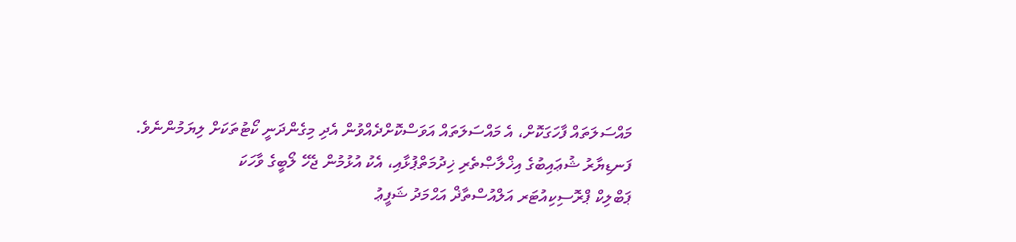މައްސަލަތައް ފާހަގަކޮށް، އެ މައްސަލަތައް އަވަސްކޮށްދެއްވުން އެދި މިގެންދަނީ ކޯޓުތަކަށް ލިޔަމުންނެވެ.
ފަނޑިޔާރު ޝުޢައިބުގެ އިޚްލާޞްތެރި ޚިދުމަތްޕުޅާއި، އެކު އުޅުމުން ޖެހޭ ލޯބީގެ ވާހަކަ
ޕަބްލިކް ޕްރޮސިކިއުޓަރ އަލްއުސްތާޛް އަޙްމަދު ޝަފީޢު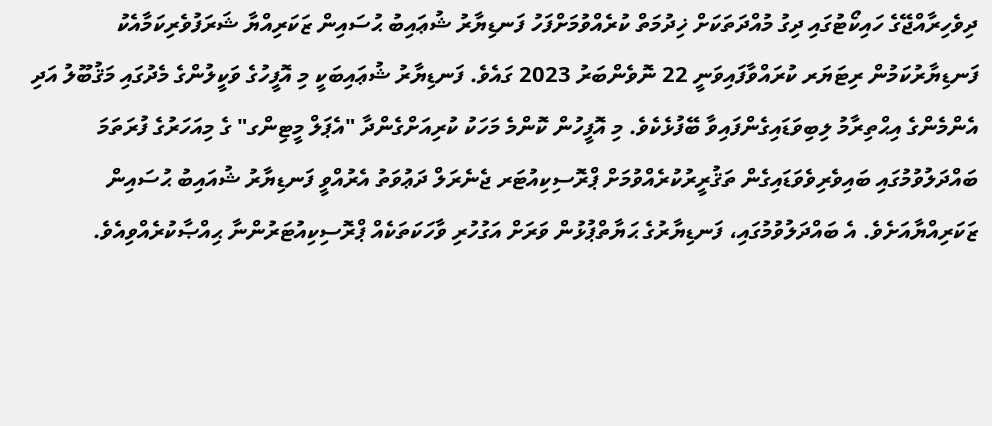ދިވެހިރާއްޖޭގެ ހައިކޯޓުގައި ދިގު މުއްދަތަކަށް ޚިދުމަތް ކުރެއްވުމަށްފަހު ފަނޑިޔާރު ޝުޢައިބު ޙުސައިން ޒަކަރިއްޔާ ޝަރަފުވެރިކަމާއެކު ފަނޑިޔާރުކަމުން ރިޓަޔަރ ކުރައްވާފައިވަނީ 22 ނޮވެންބަރު 2023 ގައެވެ. ފަނޑިޔާރު ޝުޢައިބަކީ މި އޮފީހުގެ ވަކީލުންގެ މެދުގައި މަޤުބޫލު އަދި އެންމެންގެ އިޙްތިރާމު ލިބިވަޑައިގެންފައިވާ ބޭފުޅެކެވެ. މި އޮފީހުން ކޮންމެ މަހަކު ކުރިއަށްގެންދާ "އެޕަލް މީޓިންގ" ގެ މިއަހަރުގެ ފުރަތަމަ ބައްދަލުވުމުގައި ބައިވެރިވެވަޑައިގެން ތަޤުރީރުކުރެއްވުމަށް ޕްރޮސިކިއުޓަރ ޖެނެރަލް ދަޢުވަތު އެރުއްވީ ފަނޑިޔާރު ޝުއައިބު ޙުސައިން ޒަކަރިއްޔާއަށެވެ. އެ ބައްދަލުވުމުގައި، ފަނޑިޔާރުގެ ޙަޔާތްޕުޅުން ވަރަށް އަގުހުރި ވާހަކަތަކެއް ޕްރޮސިކިއުޓަރުންނާ ޙިއްޞާކުރެއްވިއެވެ.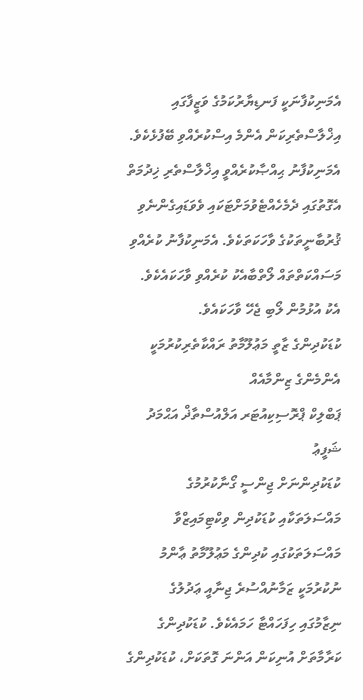އެމަނިކުފާނަކީ ފަނޑިޔާރުކަމުގެ ވަޒީފާގައި އިޚްލާސްތެރިކަން އެންމެ އިސްކުރެއްވި ބޭފުޅެކެވެ. އެމަނިކުފާނު ޙިއްޞާކުރެއްވީ އިޚްލާސްތެރި ޚިދުމަތް އެގޮތުގައި ދެމެހެއްޓެވުމަށްޓަކައި ވެވަޑައިގެންނެވި ޤުރުބާނީތަކުގެ ވާހަކަތަކެވެ. އެމަނިކުފާނު ކުރެއްވި މަސައްކަތްތައް ލޯތްބާއެކު ކުރެއްވި ވާހަކައެކެވެ. އެކު އުޅުމުން ލޯބި ޖެހޭ ވާހަކައެވެ.
ކުޑަކުދިންގެ ޒާތީ މަޢުލޫމާތު ރައްކާތެރިކުރުމަކީ އެންމެންގެ ޒިންމާއެއް
ޕަބްލިކް ޕްރޮސިކިއުޓަރ އަލްއުސްތާޛް އަޙްމަދު ޝަފީޢު
ކުޑަކުދިންނަށް ޖިންސީ ގޯނާކުރުމުގެ މައްސަލަތަކާއި ކުޑަކުދިން ވިކްޓިމައިޒްވާ މައްސަލަތަކުގައި ކުދިންގެ މަޢުލޫމާތު ޢާންމު ނުކުރުމަކީ ޒަމާނުއްސުރެ ޖިނާއީ ޢަދުލުގެ ނިޒާމުގައި ހިފަހައްޓާ ހަމައެކެވެ. ކުޑަކުދިންގެ ކަރާމާތަށް އުނިކަން އަންނަ ގޮތަކަށް، ކުޑަކުދިންގެ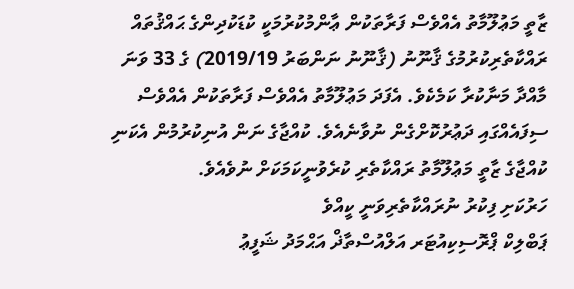ޒާތީ މަޢުލޫމާތު އެއްވެސް ފަރާތަކުން ޢާންމުކުރުމަކީ ކުޑަކުދިންގެ ޙައްޤުތައް ރައްކާތެރިކުރުމުގެ ޤާނޫނު (ޤާނޫނު ނަންބަރު 2019/19) ގެ 33 ވަނަ މާއްދާ މަނާކުރާ ކަމެކެވެ. އެފަދަ މަޢުލޫމާތު އެއްވެސް ފަރާތަކުން އެއްވެސް ސިފައެއްގައި ދަޢުރުކޮށްގެން ނުވާނެއެވެ. ކުއްޖާގެ ނަން އުނިކުރުމުން އެކަނި ކުއްޖާގެ ޒާތީ މަޢުލޫމާތު ރައްކާތެރި ކުރެވުނީކަމަކަށް ނުވެއެވެ.
ހަރުކަށި ފިކުރު ނުރައްކާތެރިވަނީ ކީއްވެ
ޕަބްލިކް ޕްރޮސިކިއުޓަރ އަލްއުސްތާޛް އަޙްމަދު ޝަފީޢު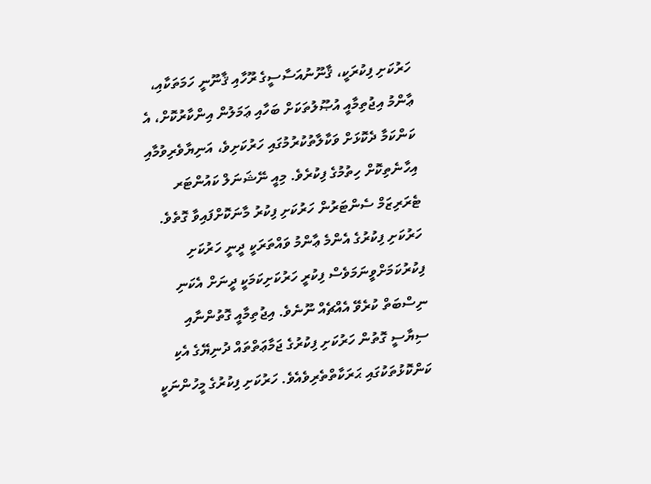ހަރުކަށި ފިކުރަކީ، ޤާނޫނުއަސާސީގެ ރޫހާއި ޤާނޫނީ ހަމަތަކާއި، ޢާންމު އިޖުތިމާއީ އުޞޫލުތަކަށް ބަހާއި ޢަމަލުން އިންކާރުކޮށް، އެ ކަންކަމާ ދެކޮޅަށް ވަކާލާތުކުރުމުގައި ހަރުކަށިވެ، އަނިޔާވެރިވުމާއި އިހާނެތިކޮށް ހިތުމުގެ ފިކުރެވެ. މިއީ ނޭޝަނަލް ކައުންޓަރ ޓެރަރިޒަމް ސެންޓަރުން ހަރުކަށި ފިކުރު މާނަކޮށްފައިވާ ގޮތެވެ. ހަރުކަށި ފިކުރުގެ އެންމެ ޢާންމު ވައްތަރަކީ ދީނީ ހަރުކަށި ފިކުރުކަމަށްވީނަމަވެސް ފިކުރީ ހަރުކަށިކަމަކީ ދީނަށް އެކަނި ނިސްބަތް ކުރެވޭ އެއްޗެއް ނޫނެވެ. އިޖުތިމާއީ ގޮތުންނާއި ސިޔާސީ ގޮތުން ހަރުކަށި ފިކުރުގެ ޖަމާޢަތްތައް ދުނިޔޭގެ އެކި ކަންކޮޅުތަކުގައި ޙަރަކާތްތެރިވެއެވެ. ހަރުކަށި ފިކުރުގެ މީހުންނަކީ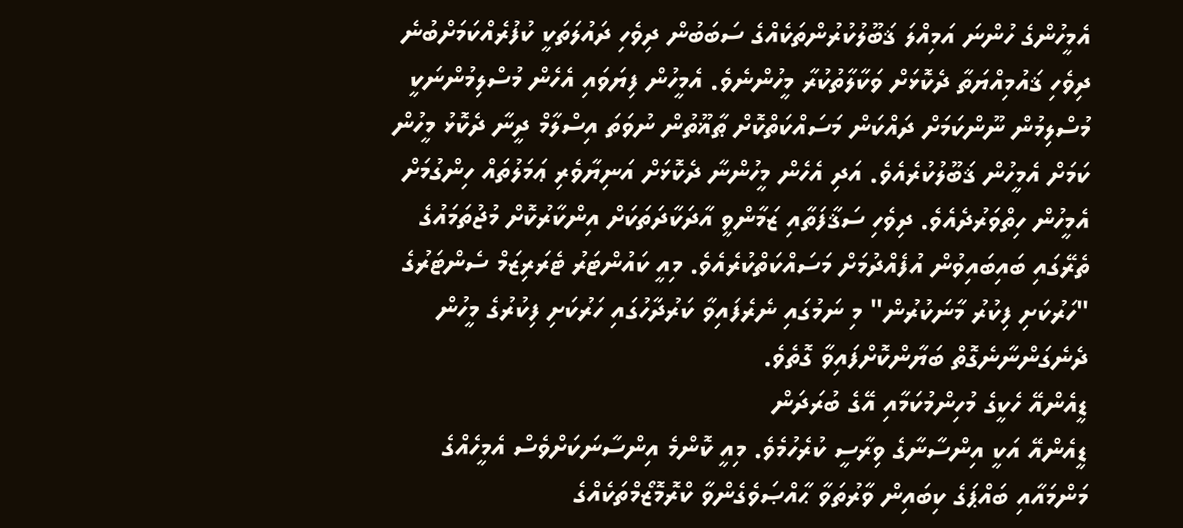އެމީހުންގެ ހުންނަ އަމިއްލަ ޤަބޫލުކުރުންތަކެއްގެ ސަބަބުން ދިވެހި ދައުލަތަކީ ކުފުރެއްކަމަށްބުނެ ދިވެހި ޤައުމިއްޔަތާ ދެކޮޅަށް ވަކާލާތުކުރާ މީހުންނެވެ. އެމީހުން ފިޔަވައި އެހެން މުސްލިމުންނަކީ މުސްލިމުން ނޫންކަމަށް ދައްކަން މަސައްކަތްކޮށް ޠާޣޫތުން ނުވަތަ އިސްލާމް ދީނާ ދެކޮޅު މީހުން ކަމަށް އެމީހުން ޤަބޫލުކުރެއެވެ. އަދި އެހެން މީހުންނާ ދެކޮޅަށް އަނިޔާވެރި ޢަމަލުތައް ހިންގުމަށް އެމީހުން ހިތްވަރުދެއެވެ. ދިވެހި ސަޤާފަތާއި ޒަމާންވީ އާދަކާދަތަކަށް އިންކާރުކޮށް މުޖުތަމައުގެ ތެރޭގައި ބައިބައިވުން އުފެއްދުމަށް މަސައްކަތްކުރެއެވެ. މިއީ ކައުންޓަރު ޓެރަރިޒަމް ސެންޓަރުގެ "ހަރުކަށި ފިކުރު މާނަކުރުން" މި ނަމުގައި ނެރެފައިވާ ކަރުދާހުގައި ހަރުކަށި ފިކުރުގެ މީހުން ދެނެގަންނާނެގޮތް ބަޔާންކޮށްފައިވާ ގޮތެވެ.
ޑީއެންއޭ ހެކީގެ މުހިންމުކަމާއި އޭގެ ބުރަދަން
ޑީއެންއޭ އަކީ އިންސާނާގެ ވިރާސީ ކުރެހުމެވެ. މިއީ ކޮންމެ އިންސާނަކަށްވެސް އެމީހެއްގެ މަންމައާއި ބައްޕަގެ ކިބައިން ވާރުތަވާ ޙާއްޞަވެގެންވާ ކްރޮމޮޒޯމްތަކެއްގެ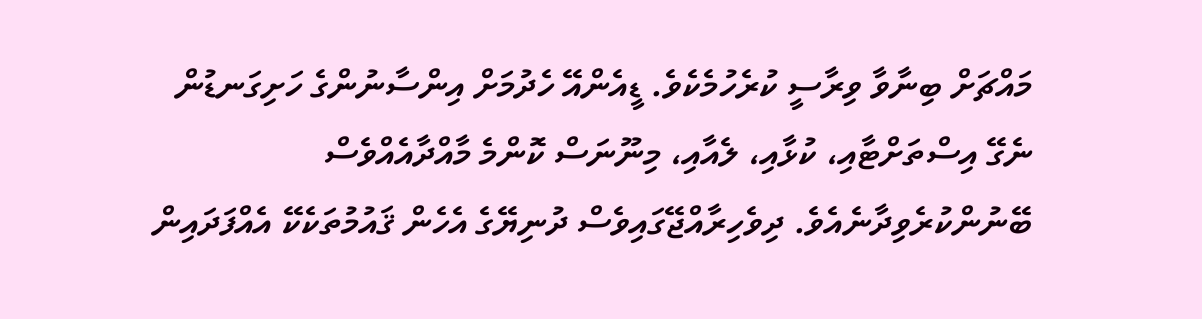މައްޗަށް ބިނާވާ ވިރާސީ ކުރެހުމެކެވެ. ޑީއެންއޭ ހެދުމަށް އިންސާނުންގެ ހަށިގަނޑުން ނެގޭ އިސްތަށްޓާއި، ކުޅާއި، ލެއާއި، މިނޫނަސް ކޮންމެ މާއްދާއެއްވެސް ބޭނުންކުރެވިދާނެއެވެ. ދިވެހިރާއްޖޭގައިވެސް ދުނިޔޭގެ އެހެން ޤައުމުތަކެކޭ އެއްފަދައިން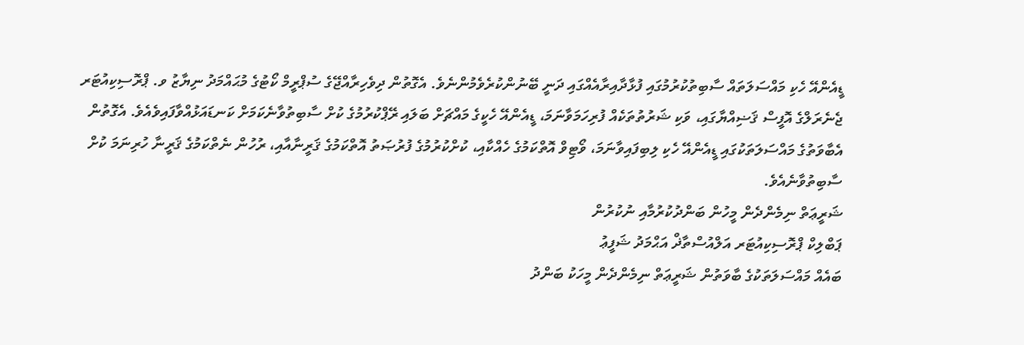ޑީއެންއޭ ހެކި މައްސަލަތައް ސާބިތުކުރުމުގައި ފުޅާދާއިރާއެއްގައި ދަނީ ބޭނުންކުރެވެމުންނެވެ. އެގޮތުން ދިވެހިރާއްޖޭގެ ސުޕްރީމް ކޯޓުގެ މުޙައްމަދު ނިޔާޒު ވ. ޕްރޮސިކިއުޓަރ ޖެނެރަލްގެ އޮފީސް ޤަޟިއްޔާގައި، ވަކި ޝަރުތުތަކެއް ފުރިހަމަވާނަމަ، ޑީއެންއޭ ހެކީގެ މައްޗަށް ބަލައި ރޭޕްކުރުމުގެ ކުށް ސާބިތުވާނެކަމަށް ކަނޑައަޅުއްވާފައިވެއެވެ. އެގޮތުން އެބާވަތުގެ މައްސަލަތަކުގައި ޑީއެންއޭ ހެކި ލިބިފައިވާނަމަ، ވޯޓިވް އޮތްކަމުގެ ހެއްކާއި، ކުށްކުރުމުގެ ފުރުޞަތު އޮތްކަމުގެ ޤަރީނާއާއި، ރުހުން ނެތްކަމުގެ ޤަރީނާ ހުރިނަމަ ކުށް ސާބިތުވާނެއެވެ.
ޝަރީޢަތް ނިމެންދެން މީހުން ބަންދުކުރުމާއި ނުކުރުން
ޕަބްލިކް ޕްރޮސިކިއުޓަރ އަލްއުސްތާޛް އަޙްމަދު ޝަފީޢު
ބައެއް މައްސަލަތަކުގެ ބާވަތުން ޝަރީޢަތް ނިމެންދެން މީހަކު ބަންދު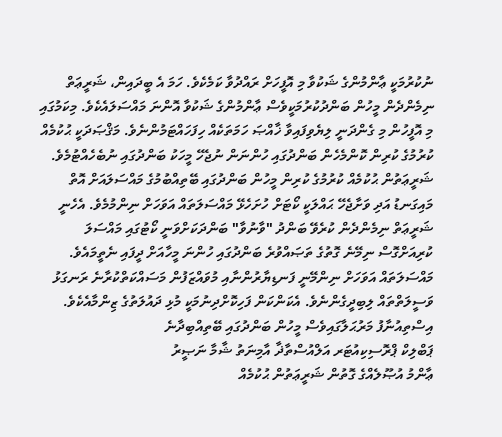ނުކުރުމަކީ ޢާންމުންގެ ޝަކުވާ މި އޮފީހަށް ރައްދުވާ ކަމެކެވެ. ހަމަ އެ ބީދައިން، ޝަރީޢަތް ނިމެންދެން މީހުން ބަންދުކުރުމަކީވެސް ޢާންމުންގެ ޝަކުވާ އޮންނަ މައްސަލައެކެވެ. މިކަމުގައި މި އޮފީހުން މި ގެންދަނީ ލިޔެވިފައިވާ ޚާއްޞަ ހަމަތަކެއް ހިފަހައްޓަމުންނެވެ. މަޤްޞަދަކީ ޙުކުމެއް ކުރުމުގެ ކުރިން ކޮންމެހެން ބަންދުގައި ހުންނަން ނުޖެހޭ މީހަކު ބަންދުގައި ނުބެހެއްޓުމެވެ. ޝަރީޢަތުން ޙުކުމެއް ކުރުމުގެ ކުރިން މީހުން ބަންދުގައި ބޭތިއްބުމުގެ މައްސަލައަށް އޮތް މައިގަނޑު އަދި ވަށާޖެހޭ ޙައްލަކީ ކޯޓަށް ހުށަހެޅޭ މައްސަލަތައް އަވަހަށް ނިންމުމެވެ. އެހެނީ ޝަރީޢަތް ނިމެންދެން ކުރެވޭ ބަންދު "ވާނުވާ" ބަންދަކަށްވަނީ ކޯޓުގައި މައްސަލަ ކުރިއަށްގޮސް ނިމޭނެ ގޮތުގެ ތަޞައްވުރެ ބަންދުގައި ހުންނަ މީހާއަށް ދީފައި ނެތީމައެވެ. މައްސަލަތައް އަވަހަށް ނިންމޭނީ ފަނޑިޔާރުންނާއި މުވައްޒަފުން މަސައްކަތްކުރާނެ ރަނގަޅު ވަސީލަތްތައް ލިބިދީގެންނެވެ. އެކަންކަން ފަހިކޮށްދިނުމަކީ މުޅި ދައުލަތުގެ ޒިންމާއެކެވެ.
އިސްތިއުނާފު މަރުޙަލާގައިވެސް މީހުން ބަންދުގައި ބޭތިއްބިދާނެ
ޕަބްލިކް ޕްރޮސިކިއުޓަރ އަލްއުސްތާޛާ އާމިނަތު ޝާމާ ނަޞީރު
ޢާންމު އުޞޫލެއްގެ ގޮތުން ޝަރީޢަތުން ޙުކުމެއް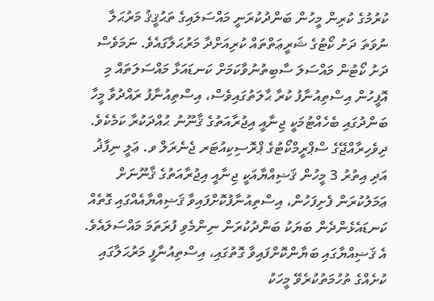ކުރުމުގެ ކުރިން މީހުން ބަންދުކުރަނީ މައްސަލައިގެ ތަޙުޤީޤު މަރުޙަލާ ނުވަތަ ދަށު ކޯޓުގެ ޝަރީޢަތްތައް ކުރިއަށްދާ މަރުޙަލާގައެވެ. ނަމަވެސް ދަށު ކޯޓުން މައްސަލަ ސާބިތުނުވާކަމަށް ކަނޑައަޅާ މައްސަލަތައް މި އޮފީހުން އިސްތިއުނާފު ކުރާ ޙާލަތުގައިވެސް، އިސްތިއުނާފު ރައްދުވާ މީހާ ބަންދުގައި ބެހެއްޓުމަކީ ޖިނާއީ އިޖުރާއަތުގެ ޤާނޫނު ޙުއްދަކުރާ ކަމެކެވެ. ދިވެހިރާއްޖޭގެ ސްޕްރީމްކޯޓުގެ ޕްރޮސިކިއުޓަރ ޖެނެރަލް ވ. ޢަލީ ނިފާޛު އަދި އިތުރު 3 މީހުން ޤަޟިއްޔާއަކީ ޖިނާއީ އިޖުރާއަތުގެ ޤާނޫނަށް ޢަމަލުކުރަން ފެށިފަހުން، އިސްތިއުނާފުކޮށްފައިވާ ޤަޟިއްޔާއެއްގައި ގޮތެއް ކަނޑައެޅެންދެން ބަޔަކު ބަންދުކުރަން ނިންމެވި ފުރަތަމަ މައްސަލައެވެ. އެ ޤަޟިއްޔާގައި ބަޔާންކޮށްފައިވާ ގޮތުގައި، އިސްތިއުނާފީ މަރުޙަލާގައި ކުށެއްގެ ތުހުމަތުކުރެވޭ މީހަކު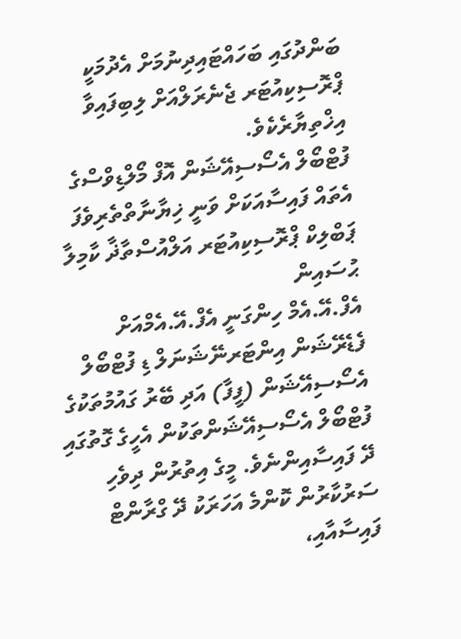ބަންދުގައި ބަހައްޓައިދިނުމަށް އެދުމަކީ ޕްރޮސިކިއުޓަރ ޖެނެރަލްއަށް ލިބިފައިވާ އިޚްތިޔާރެކެވެ.
ފުޓްބޯލް އެސޯސިއޭޝަން އޮފް މޯލްޑިވްސްގެ އެތައް ފައިސާއަކަށް ވަނީ ޚިޔާނާތްތެރިވެފަ
ޕަބްލިކް ޕްރޮސިކިއުޓަރ އަލްއުސްތާޛާ ކާމިލާ ޙުސައިން
އެފް.އޭ.އެމް ހިންގަނީ އެފް.އޭ.އެމްއަށް ފެޑެރޭޝަން އިންޓަރނޭޝަނަލް ޑި ފުޓްބޯލް އެސޯސިއޭޝަން (ފީފާ) އަދި ބޭރު ގައުމުތަކުގެ ފުޓްބޯލް އެސޯސިއޭޝަންތަކުން އެހީގެ ގޮތުގައި ދޭ ފައިސާއިންނެވެ. މީގެ އިތުރުން ދިވެހި ސަރުކާރުން ކޮންމެ އަހަރަކު ދޭ ގްރާންޓް ފައިސާއާއި،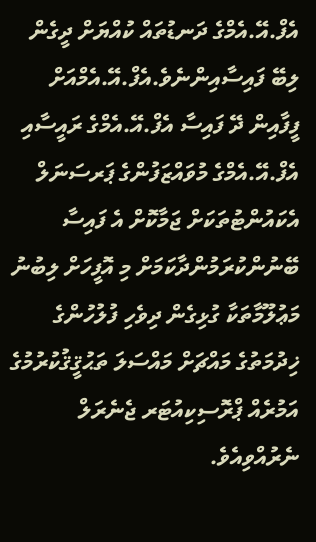އެފް.އޭ.އެމްގެ ދަނޑުތައް ކުއްޔަށް ދީގެން ލިބޭ ފައިސާއިންނެވެ.އެފް.އޭ.އެމްއަށް ފީފާއިން ދޭ ފައިސާ އެފް.އޭ.އެމްގެ ރައީސާއި އެފް.އޭ.އެމްގެ މުވައްޒަފުންގެ ޕަރސަނަލް އެކައުންޓުތަކަށް ޖަމާކޮށް އެ ފައިސާ ބޭނުންކުރަމުންދާކަމަށް މި އޮފީހަށް ލިބުނު މަޢުލޫމާތަކާ ގުޅިގެން ދިވެހި ފުލުހުންގެ ޚިދުމަތުގެ މައްޗަށް މައްސަލަ ތަޙުޤީޤުކުރުމުގެ އަމުރެއް ޕްރޮސިކިއުޓަރ ޖެނެރަލް ނެރުއްވިއެވެ.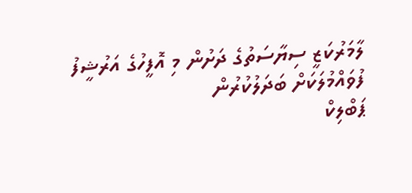ލާމަރުކަޒީ ސިޔާސަތުގެ ދަށުން މި އޮފީހުގެ އަރުޝީފު ފުވައްމުލަކަށް ބަދަލުކުރުން
ޕަބްލިކް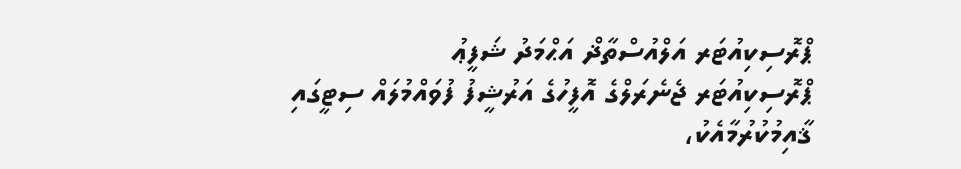ޕްރޮސިކިއުޓަރ އަލްއުސްތާޛް އަޙްމަދު ޝަފީޢު
ޕްރޮސިކިއުޓަރ ޖެނެރަލްގެ އޮފީހުގެ އަރުޝީފު ފުވައްމުލައް ސިޓީގައި ޤާއިމުކުރުމާއެކު،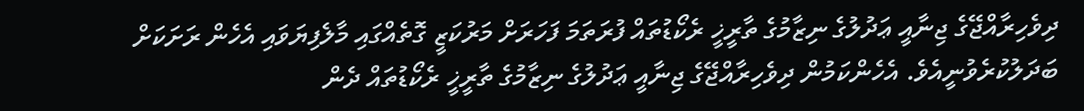ދިވެހިރާއްޖޭގެ ޖިނާއީ ޢަދުލުގެ ނިޒާމުގެ ތާރީޚީ ރެކޯޑުތައް ފުރަތަމަ ފަހަރަށް މަރުކަޒީ ގޮތެއްގައި މާލެފިޔަވައި އެހެން ރަށަކަށް ބަދަލުކުރެވުނީއެވެ. އެހެންކަމުން ދިވެހިރާއްޖޭގެ ޖިނާއީ ޢަދުލުގެ ނިޒާމުގެ ތާރީޚީ ރެކޯޑުތައް ދެން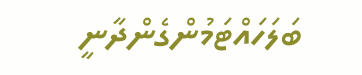ބަލަހައްޓަމުންގެންދާނީ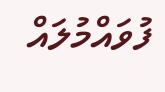ފުވައްމުލައް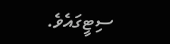ސިޓީގައެވެ.